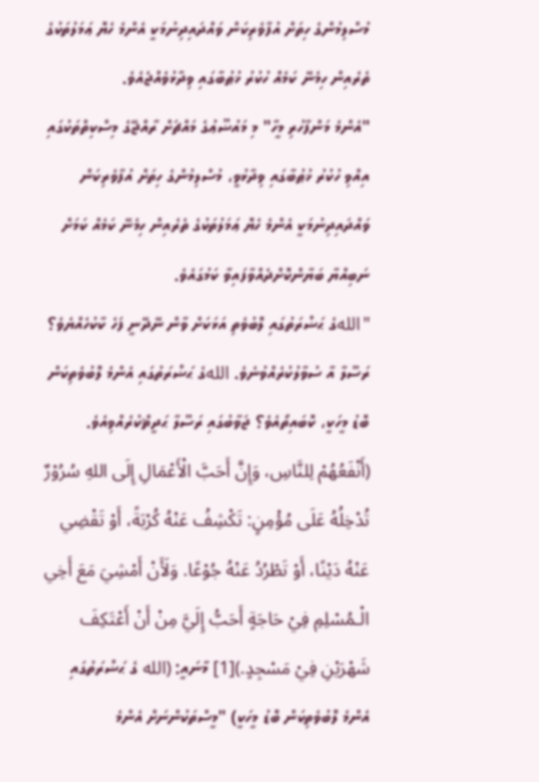މުސްލިމުންގެ ހިތަށް އުފާވެރިކަން ވައްދައިދިނުމަކީ އެންމެ ހެޔޮ ޢަމަލުތަކުގެ ތެރެއިން ހިމެނޭ ކަމެއް ހުކުރު ޚުޠުބާގައި ވިދާޅުވެއްޖެއެވެ.
"އެންމެ މަންފާހުރި މީހާ" މި މައުޟޫޢުގެ މައްޗަށް ރާއްޖޭގެ މިސްކިތްތަކުގައި އިއްވި ހުކުރު ޚުޠުބާގައި ވިދާޅުވީ، މުސްލިމުންގެ ހިތަށް އުފާވެރިކަން ވައްދައިދިނުމަކީ އެންމެ ހެޔޮ ޢަމަލުތަކުގެ ތެރެއިން ހިމެނޭ ކަމެއް ކަމަށް ނަބިއްޔާ ބަޔާންކޮށްދެއްވާފައިވާ ކަމުގައެވެ.
"اللهގެ ޙަޟްރަތުގައި ލޮބުވެތި އަޅަކަށް ވާން ނޭދޭނީ ފަހެ ކާކުހެއްޔެވެ؟ ރަސޫލާ އާ ސުވާލުކުރެއްވުނެވެ. اللهގެ ޙަޟްރަތުގައި އެންމެ ލޮބުވެތިކަން ބޮޑު މީހަކީ، ކޮބައިތޯއެވެ؟ ޖަވާބުގައި ރަސޫލާ ޙަދީޘްކުރެއްވިއެވެ. (أَنْفَعُهُمْ لِلنَّاسِ، وَإِنَّ أَحَبَّ الْأَعْمَالِ إِلَى اللهِ سُرُوْرٌ تُدْخِلُهُ عَلَى مُؤْمِنٍ: تَكْشِفُ عَنْهُ كُرْبَةً، أَوْ تَقْضِي عَنْهُ دَيْنًا، أَوْ تَطْرُدُ عَنْهُ جُوْعًا. وَلَأَنْ أَمْشِيَ مَعَ أَخِي الْـمُسْلِمِ فِيْ حَاجَةٍ أَحَبُّ إِلَيَّ مِنْ أَنْ أَعْتَكِفَ شَهْرَيْنِ فِيْ مَسْجِدٍ.)[1] މާނައީ: (الله ގެ ޙަޟްރަތުގައި އެންމެ ލޮބުވެތިކަން ބޮޑު މީހަކީ) "މީސްތަކުންނަށް އެންމެ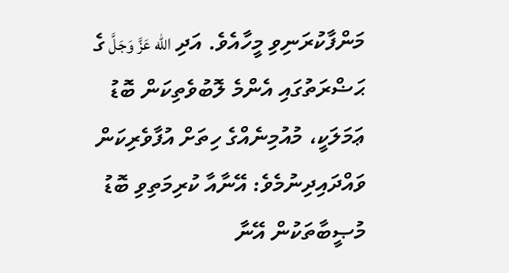މަންފާކުރަނިވި މީހާއެވެ. އަދި الله عَزَّ وَجَلَّ ގެ ޙަޟްރަތުގައި އެންމެ ލޮބުވެތިކަން ބޮޑު ޢަމަލަކީ، މުއުމިނެއްގެ ހިތަށް އުފާވެރިކަން ވައްދައިދިނުމެވެ: އޭނާއާ ކުރިމަތިވި ބޮޑު މުޞީބާތަކުން އޭނާ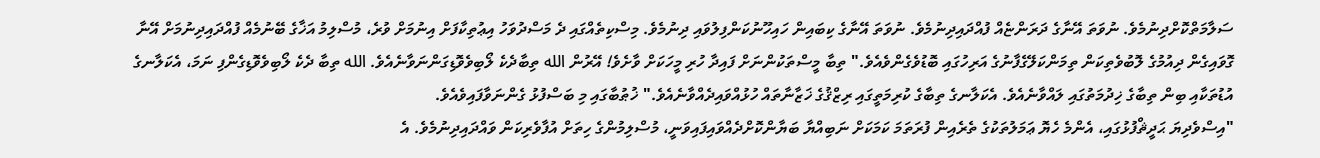ސަލާމަތްކޮށްދިނުމެވެ. ނުވަތަ އޭނާގެ ދަރަންޏެއް ފުއްދައިދިނުމެވެ. ނުވަތަ އޭނާގެ ކިބައިން ހައިހޫނުކަންފިލުވައި ދިނުމެވެ. މިސްކިތެއްގައި ދެ މަސްދުވަހު އިޢުތިކާފަށް އިނުމަށް ވުރެ، މުސްލިމު އަޚާގެ ބޭނުމެއް ފުއްދައިދިނުމަށް އޭނާ ގޮވައިގެން ދިއުމުގެ ލޮބުވެތިކަން ތިމަންކަލޭގެފާނުގެ އަރިހުގައި ބޮޑުވެގެންވެއެވެ." ތިބާ މީސްތަކުންނަށް ފައިދާ ހުރި މީހަކަށް ވާށެވެ! އޭރުން الله ތިބާދެކެ ލޯބިވެވޮޑިގަންނަވާނެއެވެ. الله ތިބާ ދެކެ ލޯބިވެވޮޑިގެންފި ނަމަ، އެކަލާނގެ އުޑުތަކާއި ބިން ތިބާގެ ޚިދުމަތުގައި ލައްވާނެއެވެ. އެކަލާނގެ ތިބާގެ ކުރިމަތީގައި ރިޒްޤުގެ ޚަޒާނާތައް ހުޅުއްވައިދެއްވާނެއެވެ." ޚުޠުބާގައި މި ބަސްފުޅު ގެންނަވާފައިވެއެވެ.
"އިސްވެދިޔަ ޙަދީޘްފުޅުގައި، އެންމެ ހެޔޮ ޢަމަލުތަކުގެ ތެރެއިން ފުރަތަމަ ކަމަކަށް ނަބިއްޔާ ބަޔާންކޮށްދެއްވައިފައިވަނީ، މުސްލިމުންގެ ހިތަށް އުފާވެރިކަން ވައްދައިދިނުމެވެ. އެ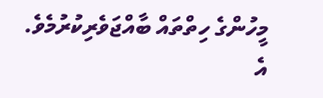މީހުންގެ ހިތްތައް ބާއްޖަވެރިކުރުމެވެ. އެ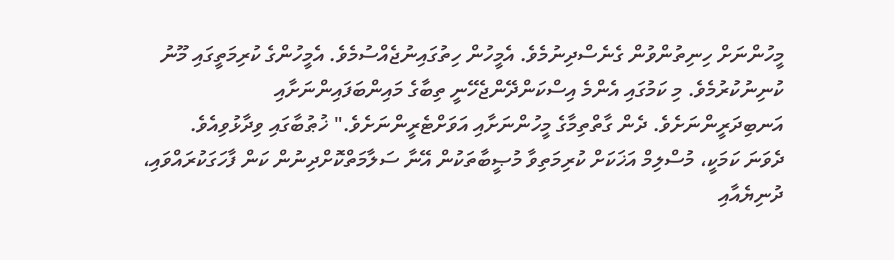މީހުންނަށް ހިނިތުންވުން ގެނެސްދިނުމެވެ. އެމީހުން ހިތުގައިނުޖެއްސުމެވެ. އެމީހުންގެ ކުރިމަތީގައި މޫނު ކުނިނުކުރުމެވެ. މި ކަމުގައި އެންމެ އިސްކަންދޭންޖެހޭނީ ތިބާގެ މައިންބަފައިންނަށާއި އަނބިދަރީންނަށެވެ. ދެން ގާތްތިމާގެ މީހުންނަށާއި އަވަށްޓެރީންނަށެވެ." ޚުޠުބާގައި ވިދާޅުވިއެވެ.
ދެވަނަ ކަމަކީ، މުސްލިމް އަޚަކަށް ކުރިމަތިވާ މުޞީބާތަކުން އޭނާ ސަލާމަތްކޮށްދިނުން ކަން ފާހަގަކުރައްވައި، ދުނިޔެއާއި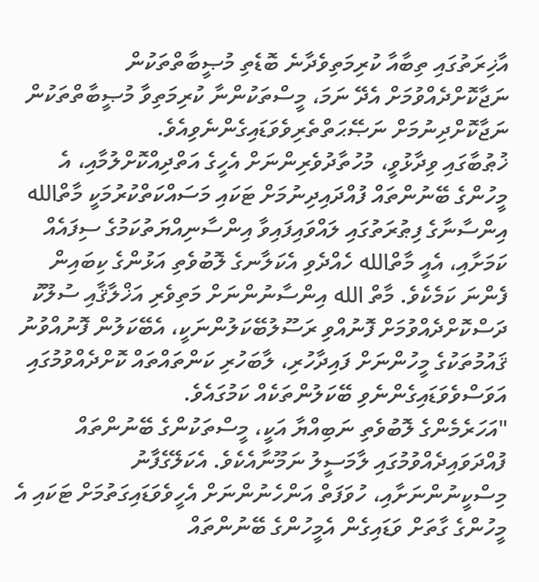އާޚިރަތުގައި ތިބާއާ ކުރިމަތިވެދާނެ ބޮޑެތި މުޞީބާތްތަކުން ނަޖާކޮށްދެއްވުމަށް އެދޭ ނަމަ، މީސްތަކުންނާ ކުރިމަތިވާ މުޞީބާތްތަކުން ނަޖާކޮށްދިނުމަށް ނަޞޭޙަތްތެރިވެވަޑައިގެންނެވިއެވެ.
ޚުޠުބާގައި ވިދާޅުވީ، މުހުތާދުވެރިންނަށް އެހީގެ އަތްދިއްކޮށްލުމާއި، އެ މީހުންގެ ބޭނުންތައް ފުއްދައިދިނުމަށް ޓަކައި މަސައްކަތްކުރުމަކީ މާތްالله އިންސާނާގެ ފިޠުރަތުގައި ލައްވައިފައިވާ އިންސާނިއްޔަތުކަމުގެ ސިފައެއް ކަމަށާއި، އެއީ މާތްالله ހެއްދެވި އެކަލާނގެ ލޮބުވެތި އަޅުންގެ ކިބައިން ފެންނަ ކަމެކެވެ. މާތް الله އިންސާނުންނަށް މަތިވެރި އަޚްލާޤާއި ސުލޫކު ދަސްކޮށްދެއްވުމަށް ފޮނުއްވި ރަސޫލުބޭކަލުންނަކީ، އެބޭކަލުން ފޮނުއްވުނު ޤައުމުތަކުގެ މީހުންނަށް ފައިދާހުރި، ލާބަހުރި ކަންތައްތައް ކޮށްދެއްވުމުގައި އަވަސްވެވަޑައިގެންނެވި ބޭކަލުންތަކެއް ކަމުގައެވެ.
"އަހަރެމެންގެ ލޮބުވެތި ނަބިއްޔާ އަކީ، މީސްތަކުންގެ ބޭނުންތައް ފުއްދަވައިދެއްވުމުގައި ލާމަސީލު ނަމޫނާއެކެވެ. އެކަލޭގެފާނު މިސްކީނުންނަށާއި، ހުވަފަތް އަންހެނުންނަށް އެހީވެވަޑައިގަތުމަށް ޓަކައި އެ މީހުންގެ ގާތަށް ވަޑައިގެން އެމީހުންގެ ބޭނުންތައް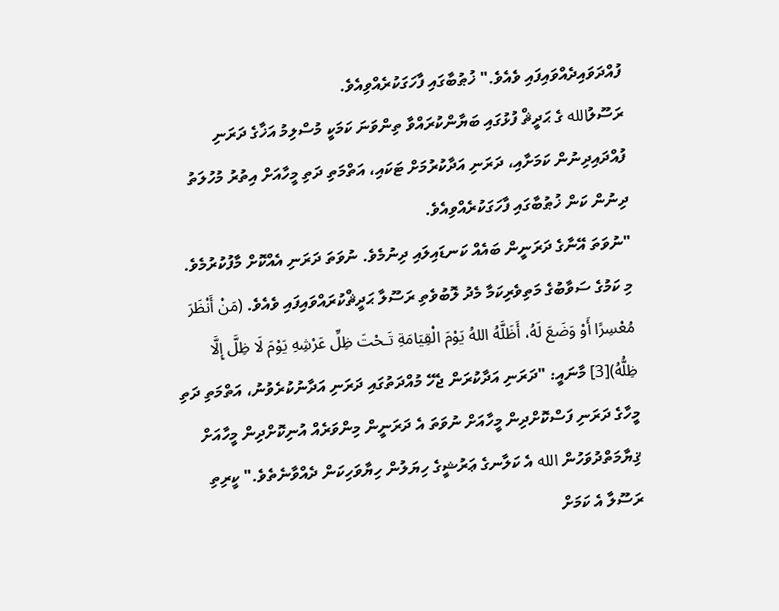ފުއްދަވައިދެއްވައިފައި ވެއެވެ." ޚުޠުބާގައި ފާހަގަކުރެއްވިއެވެ.
ރަސޫލުالله ގެ ޙަދީޘް ފުޅުގައި ބަޔާންކުރައްވާ ތިންވަނަ ކަމަކީ މުސްލިމު އަޚާގެ ދަރަނި ފުއްދައިދިނުން ކަމަށާއި، ދަރަނި އަދާކުރުމަށް ޓަކައި، އަތްމަތި ދަތި މީހާއަށް އިތުރު މުހުލަތު ދިނުން ކަން ޚުޠުބާގައި ފާހަގަކުރެއްވިއެވެ.
"ނުވަތަ އޭނާގެ ދަރަނީން ބައެއް ކަނޑައިލައި ދިނުމެވެ. ނުވަތަ ދަރަނި އެއްކޮށް މާފުކުރުމެވެ. މި ކަމުގެ ސަވާބުގެ މަތިވެރިކަމާ މެދު ލޮބުވެތި ރަސޫލާ ޙަދީޘްކުރައްވައިފައި ވެއެވެ. (مَنْ أَنْظَرَ مُعْسِرًا أَوْ وَضَعَ لَهُ، أَظَلَّهُ اللهُ يَوْمَ الْقِيَامَةِ تَـحْتَ ظِلِّ عَرْشِهِ يَوْمَ لَا ظِلَّ إِلَّا ظِلُّهُ)[3] މާނައީ: "ދަރަނި އަދާކުރަން ޖެހޭ މުއްދަތުގައި ދަރަނި އަދާނުކުރެވުނު، އަތްމަތި ދަތި މީހާގެ ދަރަނި ފަސްކޮށްދިން މީހާއަށް ނުވަތަ އެ ދަރަނީން މިންވަރެއް އުނިކޮށްދިން މީހާއަށް ޤިޔާމަތްދުވަހުން الله އެ ކަލާނގެ ޢަރުޝީގެ ހިޔަލުން ހިޔާވަހިކަން ދެއްވާނެތެވެ." ކީރިތި ރަސޫލާ އެ ކަމަށް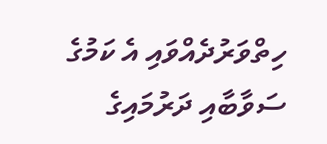ހިތްވަރުދެއްވައި އެ ކަމުގެ ސަވާބާއި ދަރުމައިގެ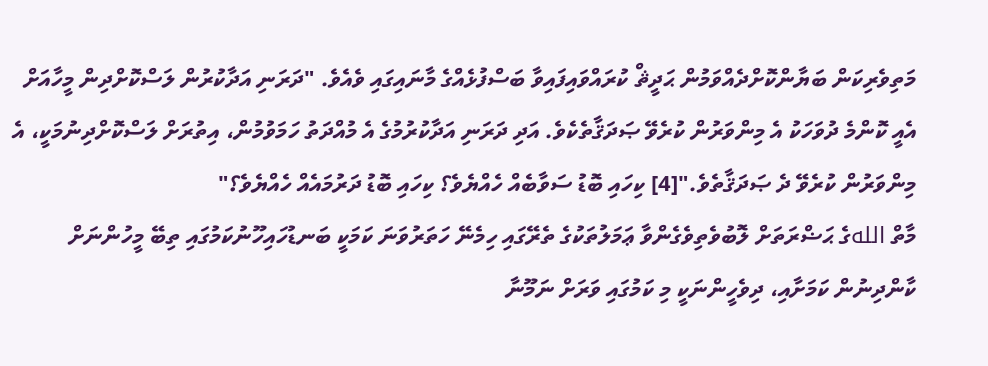މަތިވެރިކަން ބަޔާންކޮށްދެއްވަމުން ޙަދީޘް ކުރައްވައިފައިވާ ބަސްފުޅެއްގެ މާނައިގައި ވެއެވެ. "ދަރަނި އަދާކުރުން ލަސްކޮށްދިން މީހާއަށް އެއީ ކޮންމެ ދުވަހަކު އެ މިންވަރުން ކުރެވޭ ޞަދަޤާތެކެވެ. އަދި ދަރަނި އަދާކުރުމުގެ އެ މުއްދަތު ހަމަވުމުން، އިތުރަށް ލަސްކޮށްދިނުމަކީ، އެ މިންވަރުން ކުރެވޭ ދެ ޞަދަޤާތެވެ."[4] ކިހައި ބޮޑު ސަވާބެއް ހެއްޔެވެ؟ ކިހައި ބޮޑު ދަރުމައެއް ހެއްޔެވެ؟"
މާތް اللهގެ ޙަޟްރަތަށް ލޮބުވެތިވެގެންވާ ޢަމަލުތަކުގެ ތެރޭގައި ހިމެނޭ ހަތަރުވަނަ ކަމަކީ ބަނޑުހައިހޫނުކަމުގައި ތިބޭ މީހުންނަށް ކާންދިނުން ކަމަށާއި، ދިވެހީންނަކީ މި ކަމުގައި ވަރަށް ނަމޫނާ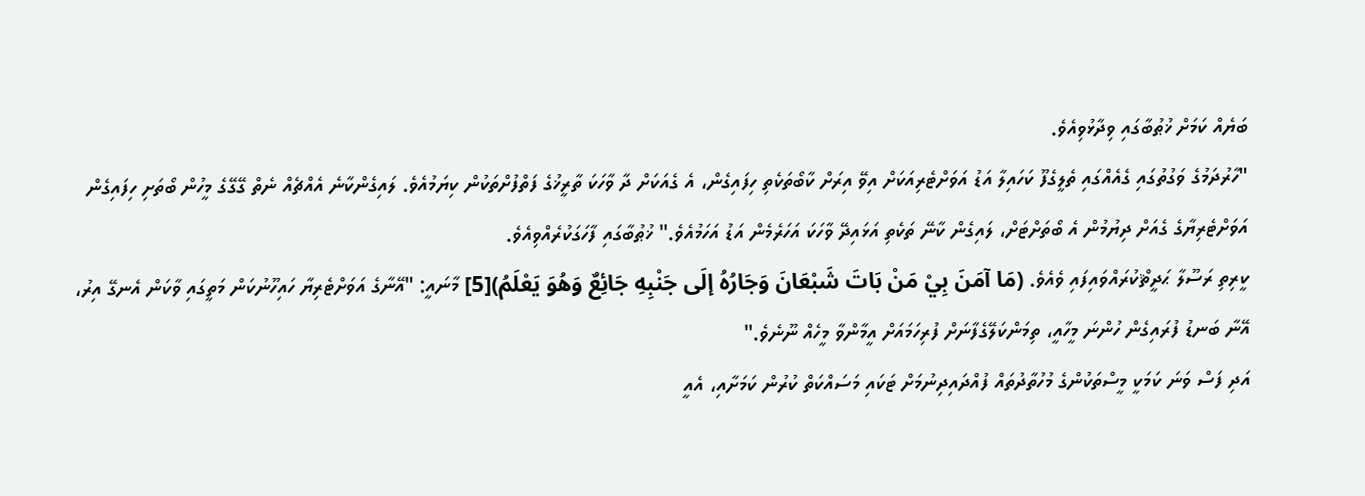ބަޔެއް ކަމަށް ޚުޠުބާގައި ވިދާޅުވިއެވެ.
"ހާރުދަމުގެ ވަގުތުގައި ގެއެއްގައި ތެލީގެފޫ ކަހައިލާ އަޑު އަވަށްޓެރިއަކަށް އިވޭ އިރަށް ކާބޯތަކެތި ހިފައިގެން، އެ ގެއަކަށް ދާ ވާހަކަ ތާރީޚުގެ ފަތްފުށްތަކުން ކިޔަމުއެވެ. ލައިގެންކާނެ އެއްޗެއް ނެތް ގޭގޭގެ މީހުން ބޯތަށި ހިފައިގެން އަވަށްޓެރިޔާގެ ގެއަށް ދިޔުމުން އެ ބޯތަށްޓަށް، ލައިގެން ކާނޭ ތަކެތި އަޅައިދޭ ވާހަކަ އަހަރެމެން އަޑު އަހަމުއެވެ." ޚުޠުބާގައި ފާހަގަކުރެއްވިއެވެ.
ކީރިތި ރަސޫލާ ޙަދީޘްކުރައްވައިފައި ވެއެވެ. (مَا آمَنَ بِيْ مَنْ بَاتَ شَبْعَانَ وَجَارُهُ إلَى جَنْبِهِ جَائِعٌ وَهُوَ يَعْلَمُ)[5] މާނައީ: "އޭނާގެ އަވަށްޓެރިޔާ ހައިހޫނުކަން މަތީގައި ވާކަން އެނގޭ އިރު، އޭނާ ބަނޑު ފުރައިގެން ހުންނަ މީހާއީ، ތިމަންކަލޭގެފާނަށް ފުރިހަމައަށް އީމާންވާ މީހެއް ނޫނެވެ."
އަދި ފަސް ވަނަ ކަމަކީ މީސްތަކުންގެ މުހުތާދުތައް ފުއްދައިދިނުމަށް ޓަކައި މަސައްކަތް ކުރުން ކަމަށާއި، އެއީ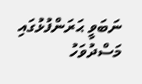ނަބަވީ ޙަރަންފުޅުގައި މަސްދުވަހު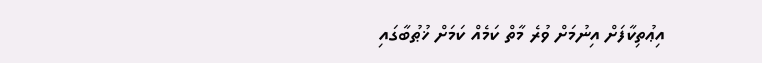އިޢުތިކާފަށް އިނުމަށް ވުރެ މާތް ކަމެއް ކަމަށް ޚުޠުބާގައި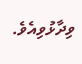ވިދާޅުވިއެވެ.